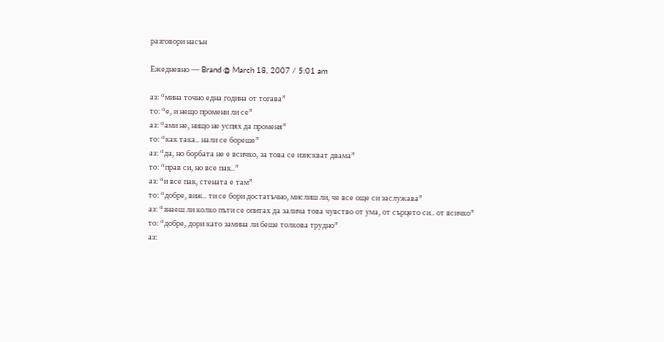разговори насън

Ежедневно — Brand @ March 18, 2007 / 5:01 am

аз: “мина точно една година от тогава”
то: “е, и нещо промени ли се”
аз: “ами не, нищо не успях да променя”
то: “как така.. нали се бореше”
аз: “да, но борбата не е всичко, за това се изискват двама”
то: “прав си, но все пак..”
аз: “и все пак, стената е там”
то: “добре, виж.. ти се бори достатъчно, мислиш ли, че все още си заслужава”
аз: “знаеш ли колко пъти се опитах да залича това чувство от ума, от сърцето си.. от всичко”
то: “добре, дори като замина ли беше толкова трудно”
аз: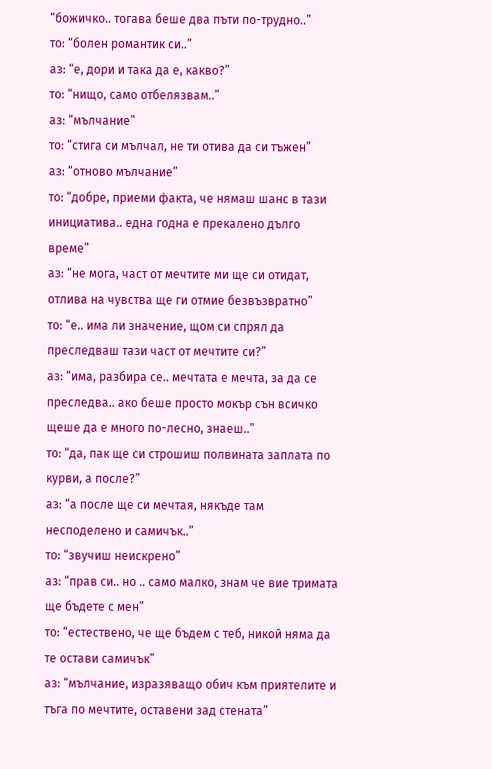“божичко.. тогава беше два пъти по-трудно..”
то: “болен романтик си..”
аз: “е, дори и така да е, какво?”
то: “нищо, само отбелязвам..”
аз: “мълчание”
то: “стига си мълчал, не ти отива да си тъжен”
аз: “отново мълчание”
то: “добре, приеми факта, че нямаш шанс в тази инициатива.. една годна е прекалено дълго време”
аз: “не мога, част от мечтите ми ще си отидат, отлива на чувства ще ги отмие безвъзвратно”
то: “е.. има ли значение, щом си спрял да преследваш тази част от мечтите си?”
аз: “има, разбира се.. мечтата е мечта, за да се преследва.. ако беше просто мокър сън всичко щеше да е много по-лесно, знаеш..”
то: “да, пак ще си строшиш полвината заплата по курви, а после?”
аз: “а после ще си мечтая, някъде там несподелено и самичък..”
то: “звучиш неискрено”
аз: “прав си.. но .. само малко, знам че вие тримата ще бъдете с мен”
то: “естествено, че ще бъдем с теб, никой няма да те остави самичък”
аз: “мълчание, изразяващо обич към приятелите и тъга по мечтите, оставени зад стената”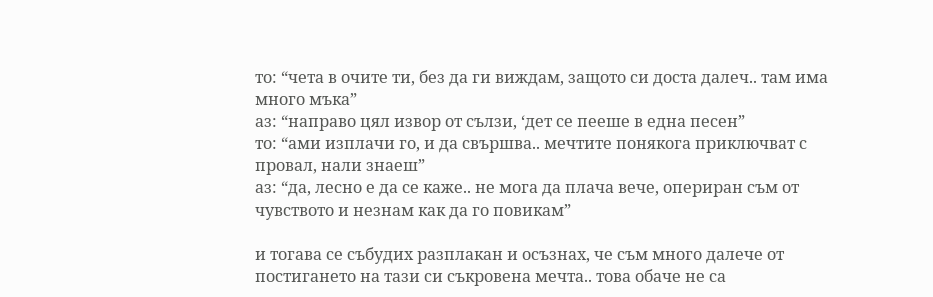то: “чета в очите ти, без да ги виждам, защото си доста далеч.. там има много мъка”
аз: “направо цял извор от сълзи, ‘дет се пееше в една песен”
то: “ами изплачи го, и да свършва.. мечтите понякога приключват с провал, нали знаеш”
аз: “да, лесно е да се каже.. не мога да плача вече, опериран съм от чувството и незнам как да го повикам”

и тогава се събудих разплакан и осъзнах, че съм много далече от постигането на тази си съкровена мечта.. това обаче не са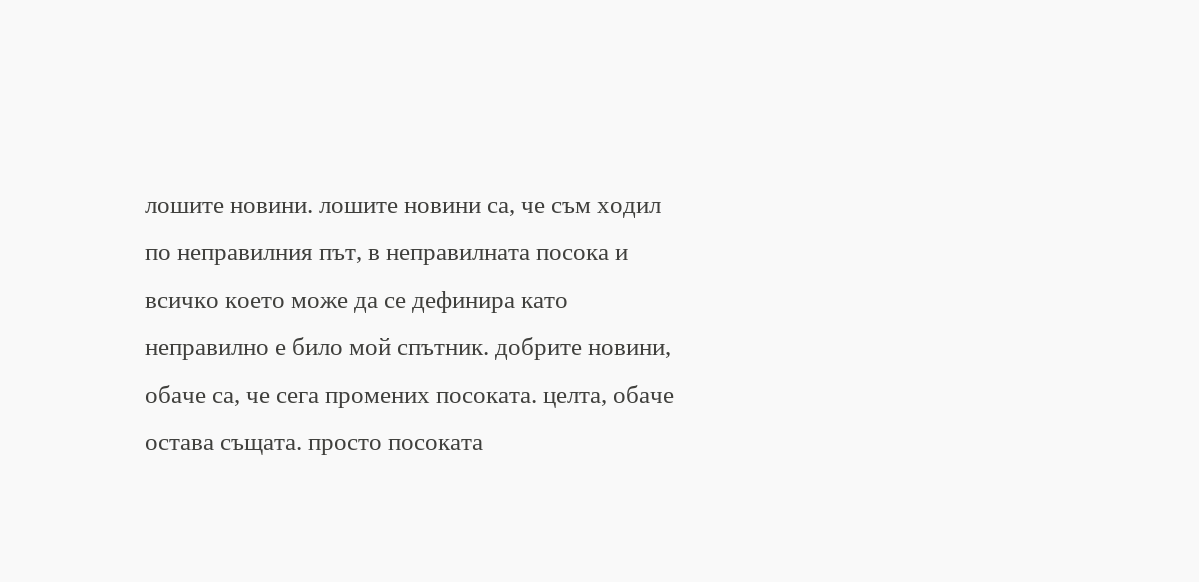лошите новини. лошите новини са, че съм ходил по неправилния път, в неправилната посока и всичко което може да се дефинира като неправилно е било мой спътник. добрите новини, обаче са, че сега промених посоката. целта, обаче остава същата. просто посоката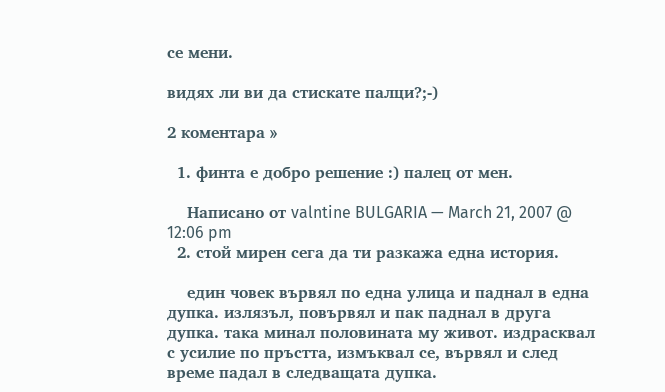се мени.

видях ли ви да стискате палци?;-)

2 коментара »

  1. финта е добро решение :) палец от мен.

    Написано от valntine BULGARIA — March 21, 2007 @ 12:06 pm
  2. стой мирен сега да ти разкажа една история.

    един човек вървял по една улица и паднал в една дупка. излязъл, повървял и пак паднал в друга дупка. така минал половината му живот. издрасквал с усилие по пръстта, измъквал се, вървял и след време падал в следващата дупка.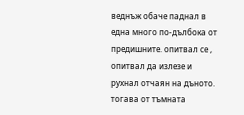веднъж обаче паднал в една много по-дълбока от предишните. опитвал се , опитвал да излезе и рухнал отчаян на дъното. тогава от тъмната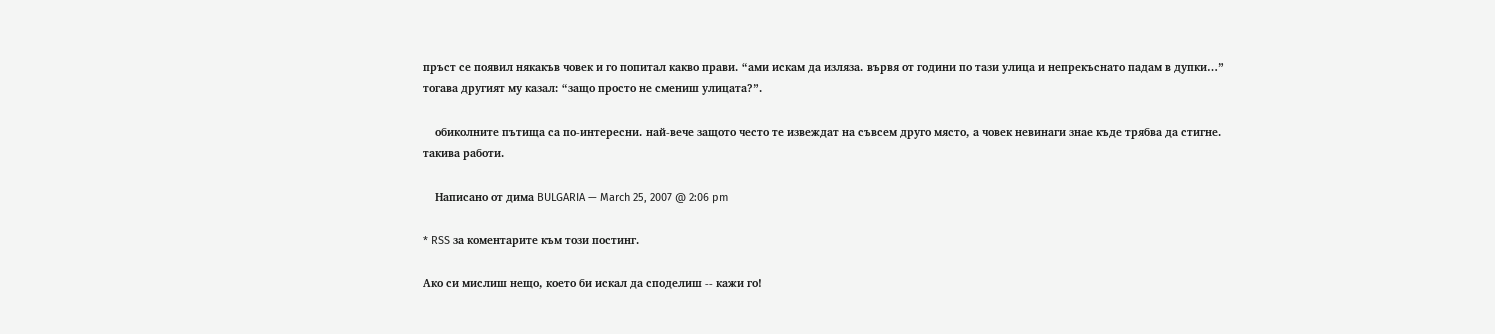пръст се появил някакъв човек и го попитал какво прави. “ами искам да изляза. вървя от години по тази улица и непрекъснато падам в дупки…” тогава другият му казал: “защо просто не смениш улицата?”.

    обиколните пътища са по-интересни. най-вече защото често те извеждат на съвсем друго място, а човек невинаги знае къде трябва да стигне. такива работи.

    Написано от дима BULGARIA — March 25, 2007 @ 2:06 pm

* RSS за коментарите към този постинг.

Ако си мислиш нещо, което би искал да споделиш -- кажи го!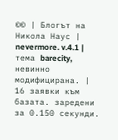©© | Блогът на Никола Наус | nevermore. v.4.1 | тема barecity, невинно модифицирана. | 16 заявки към базата. заредени за 0.150 секунди.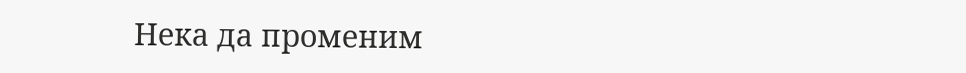Нека да променим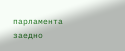парламента заедно